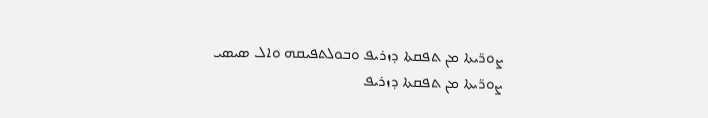ܨܘܪ̈ܝܬܐ ܡܢ ܬܦܩܬܐ ܕܙܪܝܦ ܘܒܘܠܬܦܝܩܗ ܘܐܠ ܣܝܣܝ
ܨܘܪ̈ܝܬܐ ܡܢ ܬܦܩܬܐ ܕܙܪܝܦ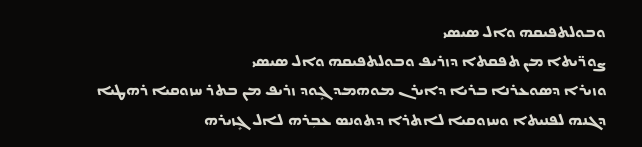ܘܒܘܠܬܦܝܩܗ ܘܐܠ ܣܝܣܝ
ܨܘܪ̈ܝܬܐ ܡܢ ܬܦܩܬܐ ܕܙܪܝܦ ܘܒܘܠܬܦܝܩܗ ܘܐܠ ܣܝܣܝ
ܘܙܝܪܐ ܕܣܘܥܪܢܐ ܒܪܝܐ ܕܐܝܪܢ ܡܘܗܡܕ ܓܻܘܕ ܙܪܝܦ ܡܢ ܒܬܪ ܚܙܘܩܝܐ ܪܗܛܝܐ ܕܓܢܗ ܠܦܢܝܬܐ ܘܚܙܘܩܝܐ ܠܐܬܪܐ ܕܬܘܢܣ ܥܒܼܪܗ ܠܐܠ ܓܻܙܝܪܗ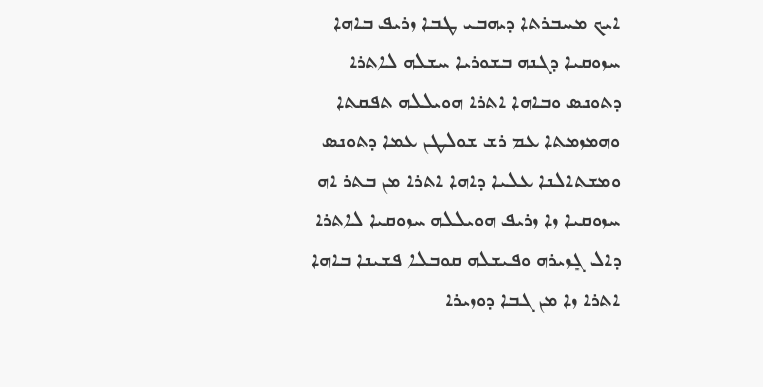ܐܝܟ ܡܚܒܪܬܐ ܕܝܗܒܝ ܛܒܐ ܙܪܝܦ ܒܐܗܐ ܚܙܘܩܝܐ ܕܓܢܗ ܒܫܘܪܝܐ ܚܫܠܗ ܠܐܬܪܐ ܕܬܘܢܣ ܘܒܐܗܐ ܐܬܪܐ ܗܘܝܠܠܗ ܬܦܩܬܐ ܘܗܡܙܡܬܐ ܥܡ ܪܫ ܫܘܠܛܢ ܥܡܐ ܕܬܘܢܣ ܘܡܫܬܐܠܢܐ ܥܠܝܐ ܕܐܗܐ ܐܬܪܐ ܡܢ ܒܬܪ ܐܗ ܚܙܘܩܝܐ ܙܐ ܙܪܝܦ ܗܘܝܠܠܗ ܚܙܘܩܝܐ ܠܐܬܪܐ ܕܐܠ ܓܻܙܝܪܗ ܘܦܝܫܠܗ ܩܘܒܠܐ ܦܫܝܢܐ ܒܐܗܐ ܐܬܪܐ ܙܐ ܡܢ ܓܒܐ ܕܘܙܝܪܐ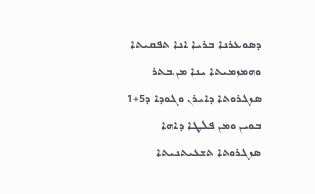ܕܣܘܥܪܢܐ ܒܪܝܐ ܐܢܐ ܬܦܩܝܬܐ ܘܗܡܙܡܝܬܐ ܝܢܐ ܡܢ.ܒܬܪ ܣܙܓܪܘܬܐ ܕܐܝܪܢ ܘܓܘܕܐ ܕ5+1 ܒܘܝܢ ܘܡܢ ܦܠܛܐ ܕܐܗܐ ܣܙܓܪܘܬܐ ܬܫܥܝܬܢܝܬܐ